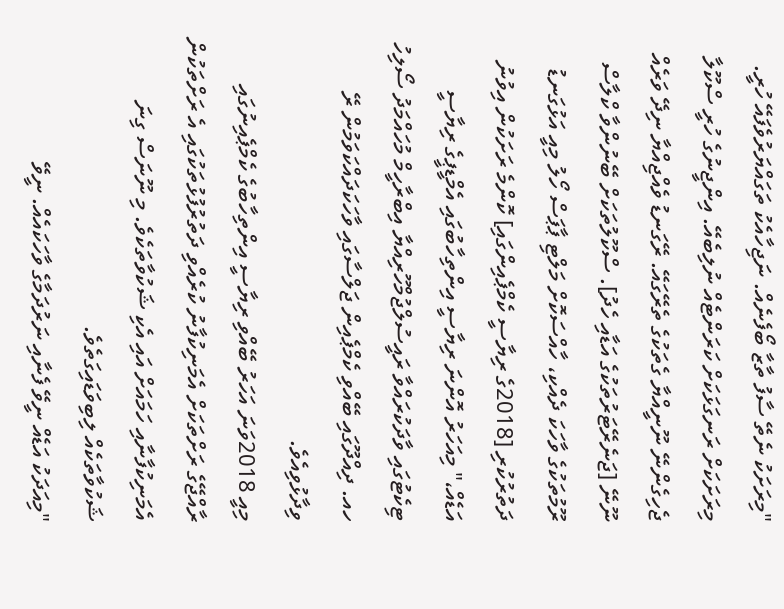"މިރަށަކު ނެތޭ ސާފު ތާޒާ ބޯފެނެއް. ނަޖިހާއެކު ތަގައްޔަރުވެފައޭ ހުރީ. މިރަށަކަށް ރަނގަޅަކަށް ކަރަންޓެއް ނުލިބެއޭ. އިންޖީނުގެ ހުރީ ސްކޫލާ ޖެހިގެންނޭ ނޫނީއްޔާ ގެތަކުގެ ތެރޭގައޭ. ރޭގަނޑު ވެއްޖިއްޔާ ނިދޭ ވަރެއް ނޫނޭ [ޖަނެރޭޓަރުތަކުގެ އަޑާއި ހެދު]. ސްކޫލުތަކަށް ބޭނުންވާ ކްލާސް ރޫމުތަކުގެ ވާހަކަ ދެއްކި، ހާއްސަކޮށް މަލްޓި ޕާޕަސް ހޯލު މިއީ އަޅުގަނޑު ދަތުރުކުރި [2018ގެ ރިޔާސީ ކެމްޕެއިންގައި] ކޮންމެ ރަށަކުން އިވުނު އަޑެއް،" މިއަހަރު އޮންނަ ރިޔާސީ އިންތިހާބުގައި އެމްޑީޕީގެ ރިޔާސީ ޓިކެޓުގައި ވާދަކުރައްވާ ރައީސުލްޖުމްހޫރިއްޔާ އިބްރާހީމް މުހައްމަދު ސޯލިހު ހއ. ދިއްދޫގައި ބޭއްވި ކެމްޕެއިން ޖަލްސާގައި ވާހަކަދައްކަވަމުން ރޭ ވިދާޅުވިއެވެ.
މިއީ 2018ވަނަ އަހަރު ބޭއްވި ރިޔާސީ އިންތިހާބުގެ ކެމްޕެއިނުގައި ރާއްޖޭގެ ރަށްތަކަށް އެމަނިކުފާނު ކުރެއްވި ދަތުރުފުޅުތަކުގައި އެ ރަށްތަކުން އެމަނިކުފާނާއި ހަމައަށް އައި އެކި ޝަކުވާތަކެވެ. މި ނޫނަސް ގިނަ ޝަކުވާތަކެއް ލިބިވަޑައިގަތެވެ.
"މިއަދަކު އަޑެއް ނީވޭ ފެނާއި ނަރުދަމާގެ ވާހަކައެއް. ނީވޭ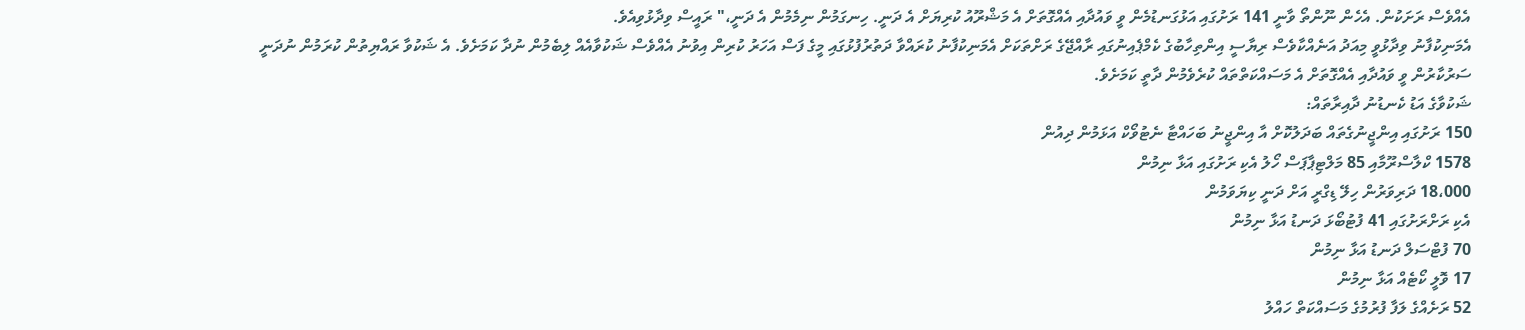އެއްވެސް ރަށަކުން. އެހެން ނޫންތޯ ވާނީ 141 ރަށުގައި އަޅުގަނޑުމެން ވީ ވައުދާއި އެއްގޮތަށް އެ މަޝްރޫއު ކުރިޔަށް އެ ދަނީ. ހިނގަމުން ނިމެމުން އެ ދަނީ،" ރައީސް ވިދާޅުވިއެވެ.
އެމަނިކުފާނު ވިދާޅުވީ މިއަދު އަނެއްކާވެސް ރިޔާސީ އިންތިހާބުގެ ކެމްޕެއިނުގައި ރާއްޖޭގެ ރަށްތަކަށް އެމަނިކުފާނު ކުރައްވާ ދަތުރުފުޅުގައި މީގެ ފަސް އަހަރު ކުރިން އިވުނު އެއްވެސް ޝަކުވާއެއް ލިބެމުން ނުދާ ކަމަށެވެ. އެ ޝަކުވާ ރައްޔިތުން ކުރަމުން ނުދަނީ ސަރުކާރުން ވީ ވައުދާއި އެއްގޮތަށް އެ މަސައްކަތްތައް ކުރެވެމުން ދާތީ ކަމަށެވެ.
ޝަކުވާގެ އަޑު ކެނޑުނު ދާއިރާތައް:
150 ރަށުގައި އިންޖީނުގެތައް ބަދަލުކޮށް އާ އިންޖީނު ބަހައްޓާ ނެޓުވޯކް އަޅަމުން ދިއުން
1578 ކްލާސްރޫމާއި 85 މަލްޓިޕާޕަސް ހޯލު އެކި ރަށުގައި އަޅާ ނިމުން
18،000 ދަރިވަރުން ހިލޭ ޑިގްރީ އަށް ދަނީ ކިޔަވަމުން
އެކި ރަށްރަށުގައި 41 ފުޓުބޯޅަ ދަނޑު އަޅާ ނިމުން
70 ފުޓްސަލް ދަނޑު އަޅާ ނިމުން
17 ވޮލީ ކޯޓެއް އަޅާ ނިމުން
52 ރަށެއްގެ ލަފާ ފުރުމުގެ މަސައްކަތް ހައްލު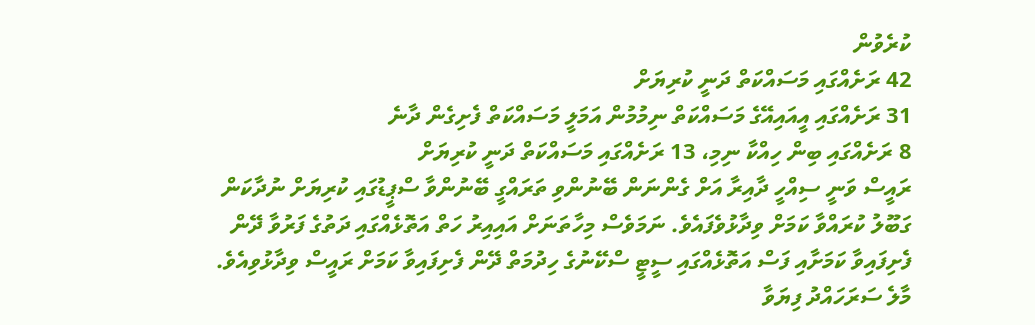ކުރެވުން
42 ރަށެއްގައި މަސައްކަތް ދަނީ ކުރިޔަށް
31 ރަށެއްގައި އީއައިއޭގެ މަސައްކަތް ނިމުމުން އަމަލީ މަސައްކަތް ފެށިގެން ދާނެ
8 ރަށެއްގައި ބިން ހިއްކާ ނިމި، 13 ރަށެއްގައި މަސައްކަތް ދަނީ ކުރިޔަށް
ރައީސް ވަނީ ސިއްހީ ދާއިރާ އަށް ގެންނަން ބޭނުންވި ތަރައްގީ ބޭނުންވާ ސްޕީޑުގައި ކުރިޔަށް ނުދާކަން ގަބޫލު ކުރައްވާ ކަމަށް ވިދާޅުވެފައެވެ. ނަމަވެސް މިހާތަނަށް އައިއިރު ހަތް އަތޮޅެއްގައި ދަތުގެ ފަރުވާ ދޭން ފެށިފައިވާ ކަމަށާއި ފަސް އަތޮޅެއްގައި ސީޓީ ސްކޭނުގެ ހިދުމަތް ދޭން ފެށިފައިވާ ކަމަށް ރައީސް ވިދާޅުވިއެވެ. މާލެ ސަރަހައްދު ފިޔަވާ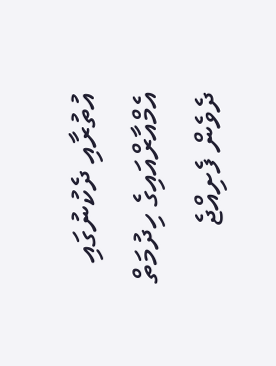އުތުރާއި ދެކުނުގައި އެމްއާރްއައިގެ ހިދުމަތް ދެވެން ފެށިއްޖެ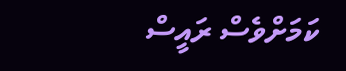ކަމަށްވެސް ރައީސް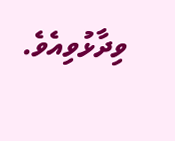ވިދާޅުވިއެވެ.